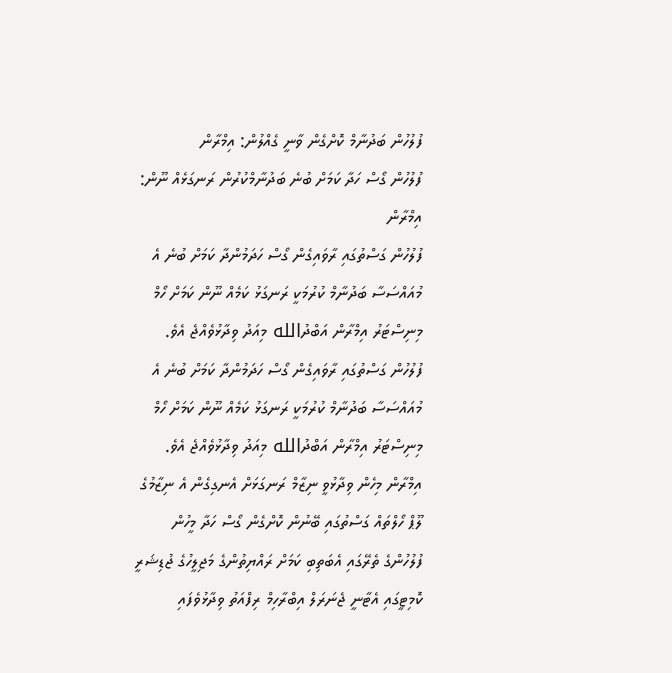ފުލުހުން ބަދުނާމް ކޮށްގެން ވާނީ ގެއްލުން: އިމްރާން
ފުލުހުން ގޯސް ހަދާ ކަމަށް ބުނެ ބަދުނާމްކުރުން ރަނގަޅެއް ނޫން: އިމްރާން
ފުލުހުން ގަސްތުގައި ރާވައިގެން ގޯސް ހަދަމުންދާ ކަމަށް ބުނެ އެ މުއައްސަސާ ބަދުނާމް ކުރުމަކީ ރަނގަޅު ކަމެއް ނޫން ކަމަށް ހޯމް މިނިސްޓަރު އިމްރާން އަބްދުالله މިއަދު ވިދާޅުވެއްޖެ އެވެ.
ފުލުހުން ގަސްތުގައި ރާވައިގެން ގޯސް ހަދަމުންދާ ކަމަށް ބުނެ އެ މުއައްސަސާ ބަދުނާމް ކުރުމަކީ ރަނގަޅު ކަމެއް ނޫން ކަމަށް ހޯމް މިނިސްޓަރު އިމްރާން އަބްދުالله މިއަދު ވިދާޅުވެއްޖެ އެވެ.
އިމްރާން މިހެން ވިދާޅުވީ ނިޒާމް ރަނގަޅަށް އެނގިގެން އެ ނިޒާމުގެ ލޫޕް ހޯލްތައް ގަސްތުގައި ބޭނުން ކޮށްގެން ގޯސް ހަދާ މީހުން ފުލުހުންގެ ތެރޭގައި އެބަތިބި ކަމަށް ރައްޔިތުންގެ މަޖިލީހުގެ ޖުޑިޝަރީ ކޮމިޓީގައި އެޓާނީ ޖެނަރަލް އިބްރާހިމް ރިފްއަތު ވިދާޅުވެފައި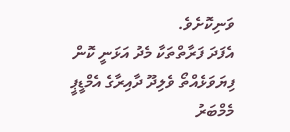ވަނިކޮށެވެ.
އެފަދަ ފަރާތްތަކާ މެދު އަޅަނީ ކޮން ފިޔަވަޅެއްތޯ ވެލިދޫ ދާއިރާގެ އެމްޑީޕީ މެމްބަރު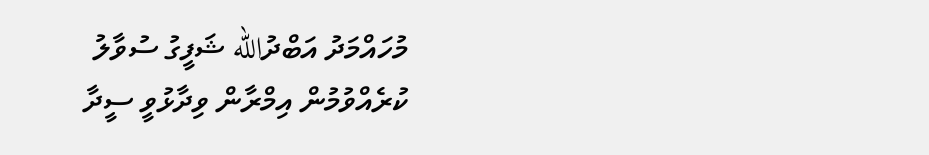މުހައްމަދު އަބްދުالله ޝަފީގު ސުވާލު ކުރެއްވުމުން އިމްރާން ވިދާޅުވީ ސީދާ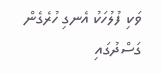ވަކި ފުލުހަކު އެނގި ހުރެގެން ގަސްދުގައި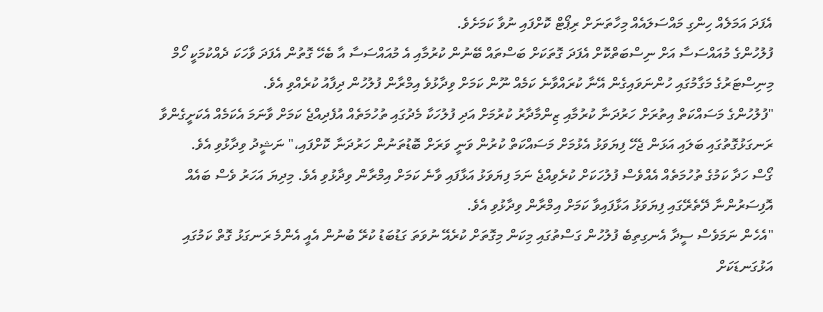އެފަދަ އަމަލެއް ހިންގި މައްސަލައެއް މިހާތަނަށް ރިޕޯޓް ކޮށްފައި ނުވާ ކަމަށެވެ.
ފުލުހުންގެ މުއައްސަސާ އަށް ނިސްބަތްކޮށް އެފަދަ ގޮތަކަށް ބަސްތައް ބޭނުން ކުރުމާއި އެ މުއައްސަސާ އާ ބެހޭ ގޮތުން އެފަދަ ވާހަކަ ދެއްކުމަކީ ހޯމް މިނިސްޓަރުގެ މަގާމުގައި ހުންނަވައިގެން އޭނާ ކުރައްވާނެ ކަމެއް ނޫން ކަމަށް ވިދާޅުވެ އިމްރާން ފުލުހުން ދިފާއު ކުރެއްވި އެވެ.
"ފުލުހުންގެ މަސައްކަތް އިތުރަށް ހަރުދަނާ ކުރުމާއި ޒިންމާދާރު ކުރުމަށް އަދި ފުލުހަކާ މެދުގައި ތުހުމަތެއް އުފެދިއްޖެ ކަމަށް ވާނަމަ އެކަމެއް އެކަށީގެންވާ ރަނގަޅުގޮތުގައި ބަލައި އަޅަން ޖެހޭ ފިޔަވަޅު އެޅުމަށް މަސައްކަތް ކުރުން ވަނީ ވަރަށް ބޮޑުތަނުން ހަރުދަނާ ކޮށްފައި،" ނަޝީދު ވިދާޅުވި އެވެ.
ގޯސް ހަދާ ކަމުގެ ތުހުމަތެއް އެއްވެސް ފުލުހަކަށް ކުރެވިއްޖެ ނަމަ ފިޔަވަޅު އަޅާފައި ވާނެ ކަމަށް އިމްރާން ވިދާޅުވި އެވެ. މިދިޔަ އަހަރު ވެސް ބައެއް އޮފިސަރުންނާ ދޭތެރޭގައި ފިޔަވަޅު އަޅާފައިވާ ކަމަށް އިމްރާން ވިދާޅުވި އެވެ.
"އެހެން ނަމަވެސް ސީދާ އެނގިތިބެ ފުލުހުން ގަސްތުގައި މިކަން މިގޮތަށް ކުރެއޭ ނުވަތަ ގަޑުބަޑު ކުރޭ ބުނުން އެއީ އެންމެ ރަނގަޅު ގޮތް ކަމުގައި އަޅުގަނޑަކަށް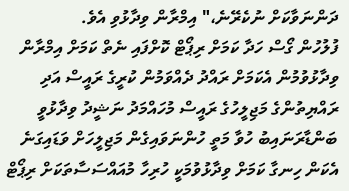ދަންނަވާކަށް ނުކެރޭނެ،" އިމްރާން ވިދާޅުވި އެވެ.
ފުލުހުން ގޯސް ހަދާ ކަމަށް ރިޕޯޓް ކޮށްފައި ނެތް ކަމަށް އިމްރާން ވިދާޅުވުމުން އެކަމަށް ރައްދު ދެއްވަމުން ކުރީގެ ރައީސް އަދި ރައްޔިތުންގެ މަޖިލީހުގެ ރައީސް މުހައްމަދު ނަޝީދު ވިދާޅުވީ ބަންޑާރަނައިބު ހުވާ މަތީ ހުންނަވައިގެން މަޖިލީހަށް ވަޑައިގަނެ އެކަން ހިނގާ ކަމަށް ވިދާޅުވުމަކީ ހުރިހާ މުއައްސަސާތަކަށް ރިޕޯޓް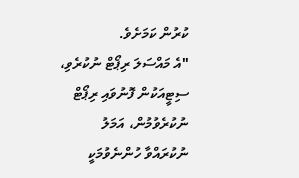ކުރުން ކަމަށެވެ.
"އެ މައްސަލަ ރިޕޯޓް ނުކުރެވި، ސިޓީއަކުން ފޮނުވައި ރިޕޯޓް ނުކުރެވުމުން، އަމަލު ނުކުރައްވާ ހުންނެވުމަކީ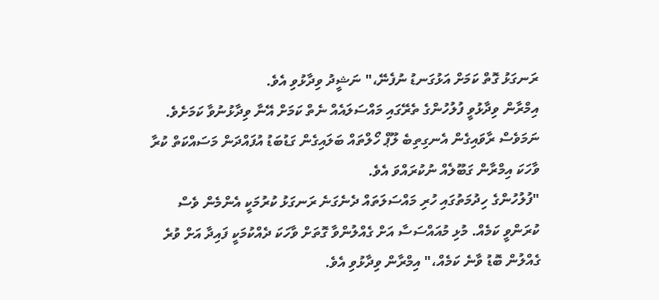ރަނގަޅު ގޮތް ކަމަށް އަޅުގަނޑު ނުފެނޭ،" ނަޝީދު ވިދާޅުވި އެވެ.
އިމްރާން ވިދާޅުވީ ފުލުހުންގެ ތެރޭގައި މައްސަލައެއް ނެތް ކަމަށް އޭނާ ވިދާޅުނުވާ ކަމަށެވެ. ނަމަވެސް ރާވައިގެން އެނގިތިބެ ލޫޕް ހޯލްތައް ބަލައިގެން ގަޑުބަޑު އުފައްދަން މަސައްކަތް ކުރާ ވާހަކަ އިމްރާން ގަބޫލެއް ނުކުރައްވަ އެވެ.
"ފުލުހުންގެ ހިދުމަތުގައި ހުރި މައްސަލަތައް ދެނެގަނެ ރަނގަޅު ކުރުމަކީ އެންމެން ވެސް ކުރަންވީ ކަމެއް. މުޅި މުއައްސަސާ އަށް ގެއްލުންވާ ގޮތަށް ވާހަކަ ދެއްކުމަކީ ފައިދާ އަށް ވުރެ ގެއްލުން ބޮޑު ވާނެ ކަމެއް،" އިމްރާން ވިދާޅުވި އެވެ.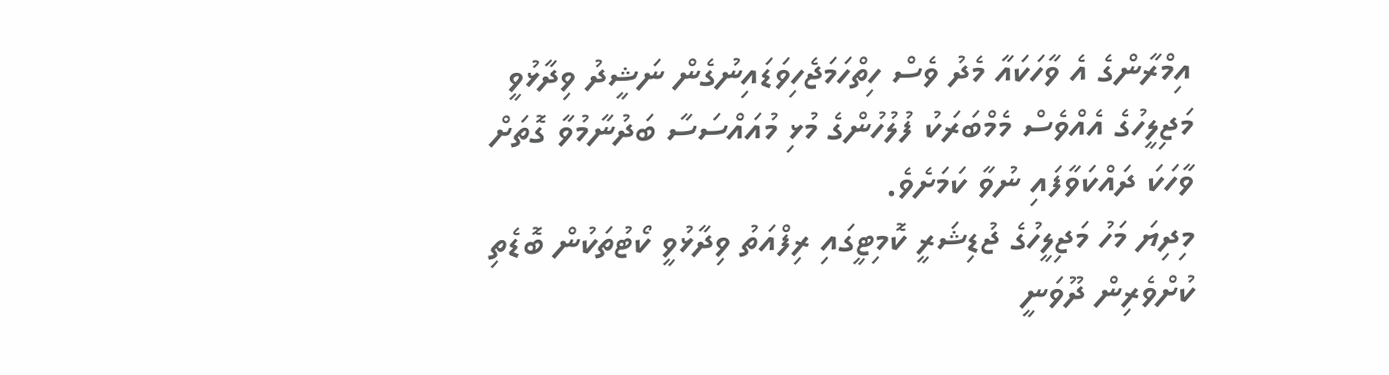އިމްރާންގެ އެ ވާހަކައާ މެދު ވެސް ހިތްހަމަޖެހިވަޑައިނުގެން ނަޝީދު ވިދާޅުވީ މަޖިލީހުގެ އެއްވެސް މެމްބަރަކު ފުލުހުންގެ މުޅި މުއައްސަސާ ބަދުނާމުވާ ގޮތަށް ވާހަކަ ދައްކަވާފައި ނުވާ ކަމަށެވެ.
މިދިޔަ މަހު މަޖިލީހުގެ ޖުޑިޝަރީ ކޮމިޓީގައި ރިފްއަތު ވިދާޅުވީ ކޯޓުތަކުން ބޮޑެތި ކުށްވެރިން ދޫވަނީ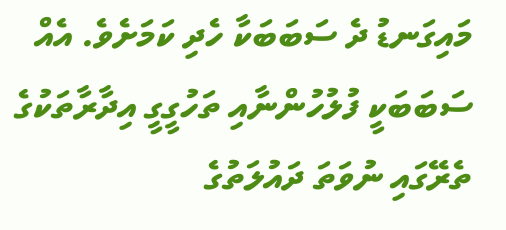މައިގަނޑު ދެ ސަބަބަކާ ހެދި ކަމަށެވެ. އެއް ސަބަބަކީ ފުލުހުންނާއި ތަހުގީގީ އިދާރާތަކުގެ ތެރޭގައި ނުވަތަ ދައުލަތުގެ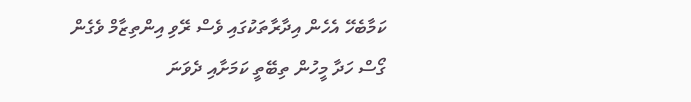ކަމާބެހޭ އެހެން އިދާރާތަކުގައި ވެސް ރޭވި އިންތިޒާމް ވެގެން ގޯސް ހަދާ މީހުން ތިބޭތީ ކަމަށާއި ދެވަނަ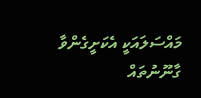މައްސަލައަކީ އެކަށީގެންވާ ގާނޫނުތައް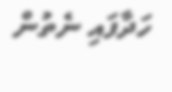ހަދާފައި ނެތުން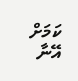ކަމަށް އޭނާ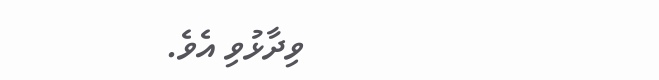ވިދާޅުވި އެވެ.